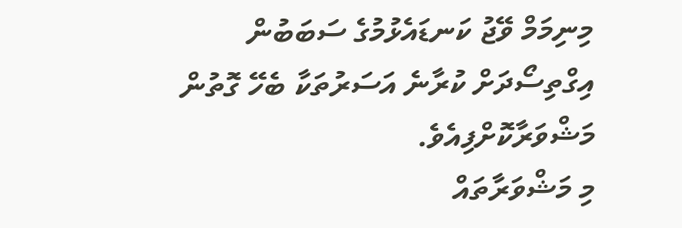މިނިމަމް ވޭޖު ކަނޑައެޅުމުގެ ސަބަބުން އިގްތިސޯދަށް ކުރާނެ އަސަރުތަކާ ބެހޭ ގޮތުން މަޝްވަރާކޮށްފިއެވެ.
މި މަޝްވަރާތައް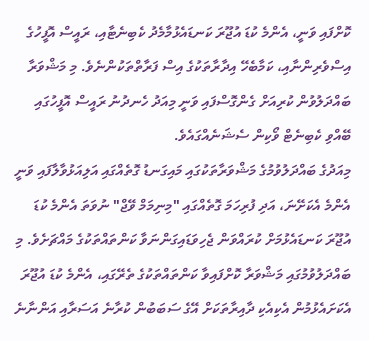ކޮށްފައި ވަނީ، އެންމެ ކުޑަ އުޖޫރަ ކަނޑައެޅުމާމެދު ކެބިނެޓާއި، ރައީސް އޮފީހުގެ އިސްވެރިންނާއި، ކަމާބެހޭ އިދާރާތަކުގެ އިސް ފަރާތްތަކުންނެވެ. މި މަޝްވަރާ ބައްދަލުވުން ކުރިއަށް ގެންގޮސްފައި ވަނީ މިއަދު ހެނދުނު ރައީސް އޮފީހުގައި ބޭއްވި ކެބިނެޓް ވޯކިން ސެޝަނެއްގައެވެ.
މިއަދުގެ ބައްދަލުވުމުގެ މަޝްވަރާތަކުގައި މައިގަނޑު ގޮތެއްގައި އަލިއަޅުވާލާފައި ވަނީ އެންމެ އެކަށޭނަ، އަދި ފުރިހަމަ ގޮތެއްގައި "މިނިމަމް ވޭޖް" ނުވަތަ އެންމެ ކުޑަ އުޖޫރަ ކަނޑައެޅުމަށް ކުރައްވަން ޖެހިވަޑައިގަންނަވާ ކަންތައްތަކުގެ މައްޗަށެވެ. މި ބައްދަލުވުމުގައި މަޝްވަރާ ކޮށްފައިވާ ކަންތައްތަކުގެ ތެރޭގައި، އެންމެ ކުޑަ އުޖޫރަ އެކަށައެޅުމުން އެކިއެކި ދާއިރާތަކަށް އޭގެ ސަބަބުން ކުރާނެ އަސަރާއި އަންނާނެ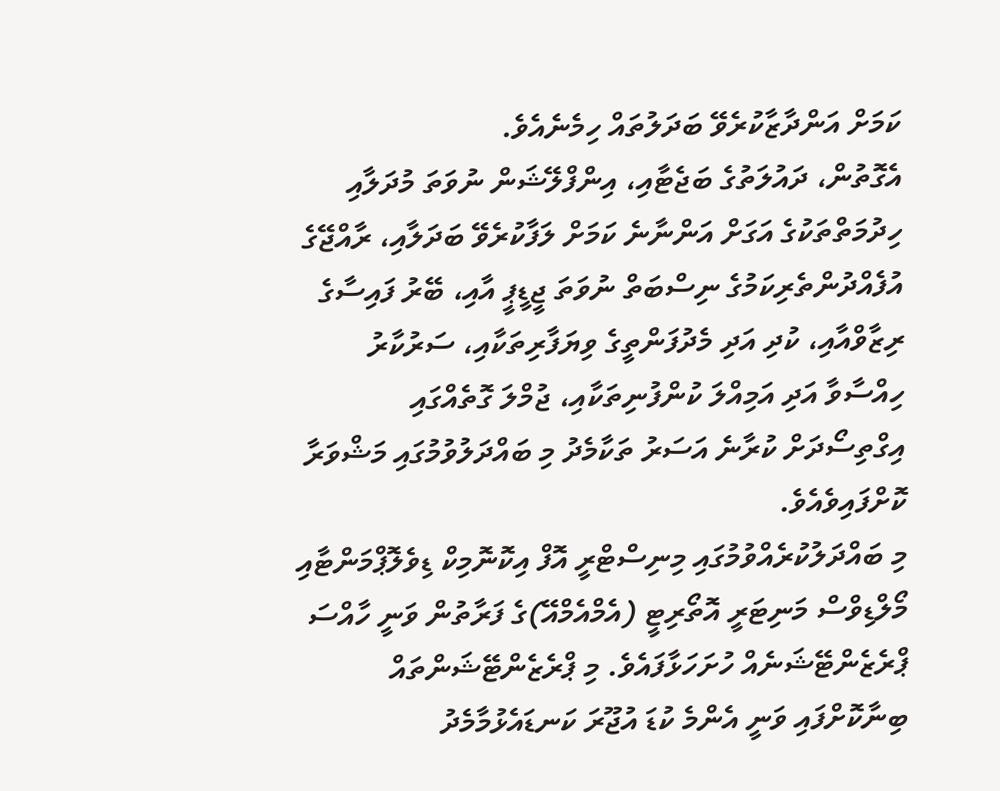ކަމަށް އަންދާޒާކުރެވޭ ބަދަލުތައް ހިމެނެއެވެ.
އެގޮތުން، ދައުލަތުގެ ބަޖެޓާއި، އިންފްލޭޝަން ނުވަތަ މުދަލާއި ހިދުމަތްތަކުގެ އަގަށް އަންނާނެ ކަމަށް ލަފާކުރެވޭ ބަދަލާއި، ރާއްޖޭގެ އުފެއްދުންތެރިކަމުގެ ނިސްބަތް ނުވަތަ ޖީޑީޕީ އާއި، ބޭރު ފައިސާގެ ރިޒާވްއާއި، ކުދި އަދި މެދުފަންތީގެ ވިޔަފާރިތަކާއި، ސަރުކާރު ހިއްސާވާ އަދި އަމިއްލަ ކުންފުނިތަކާއި، ޖުމްލަ ގޮތެއްގައި އިގްތިސޯދަށް ކުރާނެ އަސަރު ތަކާމެދު މި ބައްދަލުވުމުގައި މަޝްވަރާ ކޮށްފައިވެއެވެ.
މި ބައްދަލުކުރެއްވުމުގައި މިނިސްޓްރީ އޮފް އިކޮނޮމިކް ޑިވެލޮޕްމަންޓާއި މޯލްޑިވްސް މަނިޓަރީ އޮތޯރިޓީ (އެމްއެމްއޭ)ގެ ފަރާތުން ވަނީ ހާއްސަ ޕްރެޒެންޓޭޝަނެއް ހުށަހަޅާފައެވެ. މި ޕްރެޒެންޓޭޝަންތައް ބިނާކޮށްފައި ވަނީ އެންމެ ކުޑަ އުޖޫރަ ކަނޑައެޅުމާމެދު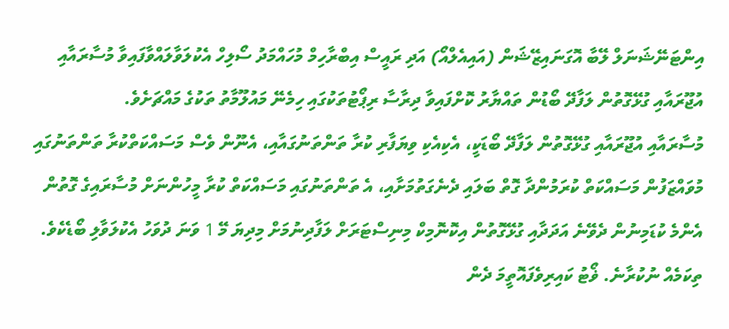އިންޓަނޭޝަނަލް ލޭބާ އޮގަނައިޒޭޝަން (އައިއެލްއޯ) އަދި ރައީސް އިބްރާހިމް މުހައްމަދު ސޯލިހް އެކުލަވާލައްވާފައިވާ މުސާރައާއި އުޖޫރައާއި ގުޅޭގޮތުން ލަފާދޭ ބޯޑުން ތައްޔާރު ކޮށްފައިވާ ދިރާސާ ރިޕޯޓުތަކުގައި ހިމެނޭ މައުލޫމާތު ތަކުގެ މައްޗަށެވެ.
މުސާރައާއި އުޖޫރައާއި ގުޅޭގޮތުން ލަފާދޭ ބޯޑަކީ، އެކިއެކި ވިޔަފާރި ކުރާ ތަންތަނުގައާއި، އެނޫން ވެސް މަސައްކަތްކުރާ ތަންތަނުގައި މުވައްޒަފުން މަސައްކަތް ކުރަމުންދާ ގޮތް ބަލައި ދެނެގަތުމަށާއި، އެ ތަންތަނުގައި މަސައްކަތް ކުރާ މީހުންނަށް މުސާރައިގެ ގޮތުން އެންމެ ކުޑަމިނުން ދެވޭނެ އަދަދާއި ގުޅޭގޮތުން އިކޮނޮމިކް މިނިސްޓަރަށް ލަފާދިނުމަށް މިދިޔަ މޭ 1 ވަނަ ދުވަހު އެކުލަވާލި ބޯޑެކެވެ.
ތިކަމެއް ނުކުރާނެ. ޥޯޓު ކައިރިވެފައޮތީމަ ދެން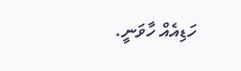ހަޑިއެއް ހާވަނީ.